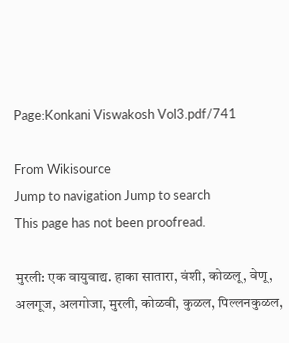Page:Konkani Viswakosh Vol3.pdf/741

From Wikisource
Jump to navigation Jump to search
This page has not been proofread.

मुरली: एक वायुवाद्य. हाका सातारा, वंशी, कोळलू, वेणू, अलगूज, अलगोजा, मुरली, कोळवी, कुळल, पिल्लनकुळल,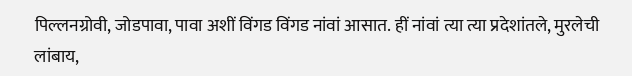पिल्लनग्रोवी, जोडपावा, पावा अशीं विंगड विंगड नांवां आसात. हीं नांवां त्या त्या प्रदेशांतले, मुरलेची लांबाय,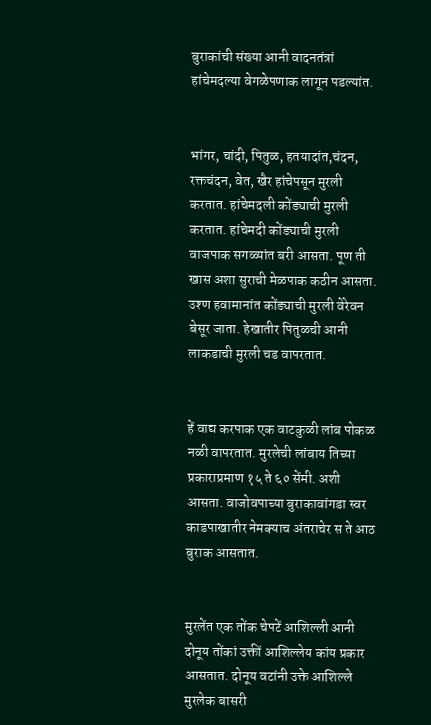बुराकांची संख्या आनी वादनतंत्रां हांचेमदल्या वेगळेपणाक लागून पडल्यांत.


भांगर, चांदी, पितुळ, हतयादांत,चंदन, रक्तचंदन, वेत, खैर हांचेपसून मुरली करतात. हांचेमदली कोंड्याची मुरली करतात. हांचेमदी कोंड्याची मुरली वाजपाक सगळ्यांत बरी आसता. पूण ती खास अशा सुराची मेळपाक कठीन आसता. उश्ण हवामानांत कोंड्याची मुरली वेरेवन बेसूर जाता. हेखातीर पितुळची आनी लाकडाची मुरली चड वापरतात.


हें वाद्य करपाक एक वाटकुळी लांब पोकळ नळी वापरतात. मुरलेची लांबाय तिच्या प्रकाराप्रमाण १५ ते ६० सेंमी. अशी आसता. वाजोवपाच्या बुराकावांगडा स्वर काडपाखातीर नेमक्याच अंतराचेर स ते आठ बुराक आसतात.


मुरलेंत एक तोंक चेपटें आशिल्ली आनी दोनूय तोंकां उक्तीं आशिल्लेय कांय प्रकार आसतात. दोनूय वटांनी उक्ते आशिल्ले मुरलेक बासरी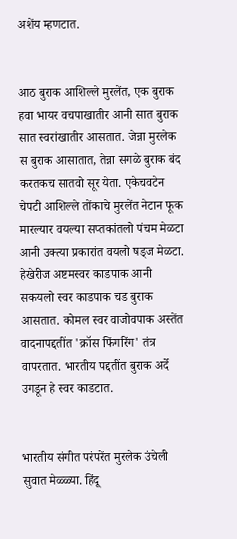अशेंय म्हणटात.


आठ बुराक आशिल्ले मुरलेंत, एक बुराक हवा भायर वचपाखातीर आनी सात बुराक सात स्वरांखातीर आसतात. जेन्ना मुरलेक स बुराक आसातात, तेन्ना सगळे बुराक बंद करतकच सातवो सूर येता. एकेचवटेन चेपटी आशिल्ले तोंकाचे मुरलेंत नेटान फूक मारल्यार वयल्या सप्तकांतलो पंचम मेळटा आनी उक्त्या प्रकारांत वयलो षड्ज मेळटा. हेखेरीज अष्टमस्वर काडपाक आनी सकयलो स्वर काडपाक चड बुराक आसतात. कोमल स्वर वाजोवपाक अस्तेंत वादनापद्दतींत 'क्रॉस फिंगरिंग' तंत्र वापरतात. भारतीय पद्दतींत बुराक अर्दे उगडून हे स्वर काडटात.


भारतीय संगीत परंपरेंत मुरलेक उंचेली सुवात मेळ्ळ्या. हिंदू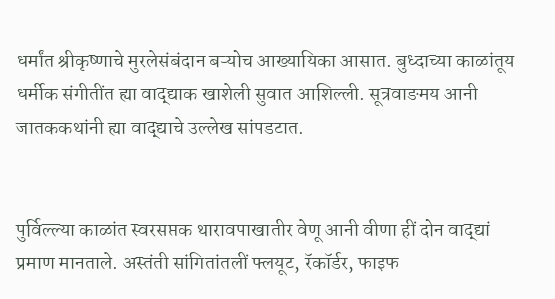धर्मांत श्रीकृष्णाचे मुरलेसंबंदान बऱ्योच आख्यायिका आसात. बुध्दाच्या काळांतूय धर्मीक संगीतींत ह्या वाद्द्याक खाशेली सुवात आशिल्ली. सूत्रवाङमय आनी जातककथांनी ह्या वाद्द्याचे उल्लेख सांपडटात.


पुर्विल्ल्या काळांत स्वरसप्तक थारावपाखातीर वेणू आनी वीणा हीं दोन वाद्द्यां प्रमाण मानताले. अस्तंती सांगितांतलीं फ्लयूट, रॅकॉर्डर, फाइफ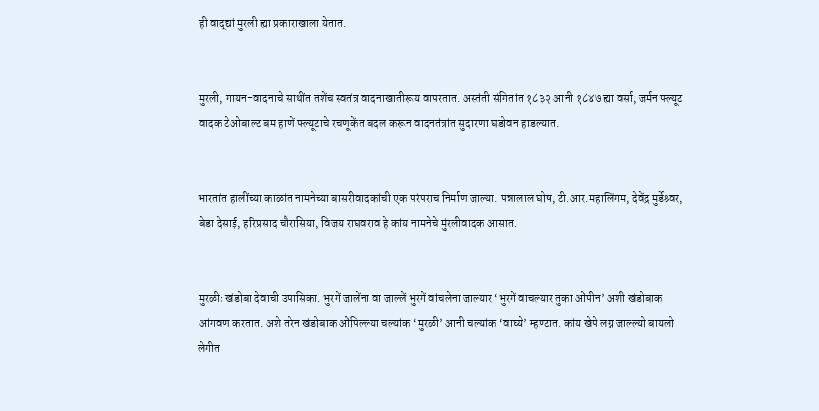ही वाद्द्यां मुरली ह्या प्रकाराखाला येतात.


मुरली, गायन-वादनाचे साथींत तशेंच स्वतंत्र वादनाखातीरूय वापरतात. अस्तंती संगितांत १८३२ आनी १८४७ ह्या वर्सा, जर्मन फ्ल्यूट वादक टेओबाल्ट बम हाणें फ्ल्यूटाचे रचणूकेंत बदल करून वादनतंत्रांत सुदारणा घडोवन हाडल्यात.


भारतांत हालींच्या काळांत नामनेच्या बासरीवादकांची एक परंपराच निर्माण जाल्या. पन्नालाल घोष, टी.आर.महालिंगम, देवेंद्र मुर्डेश्र्वर, बेडा देसाई, हरिप्रसाद चौरासिया, विजय राघवराव हे कांय नामनेचे मुंरलीवादक आसात.


मुरळीः खंडोबा देवाची उपासिका. भुरगें जालेंना वा जाल्लें भुरगें वांचलेना जाल्यार ‘भुरगें वाचल्यार तुका ओंपीन’ अशी खंडोबाक आंगवण करतात. अशे तरेन खंडोबाक ओंपिल्ल्या चल्यांक ‘मुरळी’ आनी चल्यांक ‘वाघ्ये’ म्हण्टात. कांय खेपे लग्न जाल्ल्यो बायलो लेगीत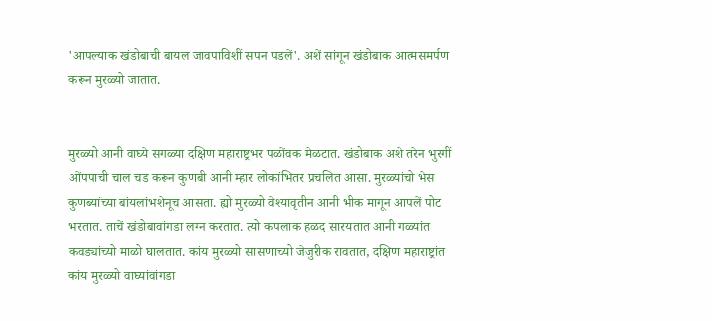'आपल्याक खंडोबाची बायल जावपाविशीं सपन पडलें'. अशें सांगून खंडोबाक आत्मसमर्पण करून मुरळ्यो जातात.


मुरळ्यो आनी वाघ्ये सगळ्या दक्षिण महाराष्ट्रभर पळोंवक मेळटात. खंडोबाक अशे तरेन भुरगीं ओंपपाची चाल चड करून कुणबी आनी म्हार लोकांभितर प्रचलित आसा. मुरळ्यांचो भेस कुणब्यांच्या बांयलांभशेनूच आसता. ह्यो मुरळ्यो वेश्यावृतीन आनी भीक मागून आपलें पोट भरतात. ताचें खंडोबावांगडा लग्न करतात. त्यो कपलाक हळद सारयतात आनी गळ्यांत कवड्यांच्यो माळो घालतात. कांय मुरळ्यो सासणाच्यो जेजुरीक रावतात, दक्षिण महाराष्ट्रांत कांय मुरळ्यो वाघ्यांवांगडा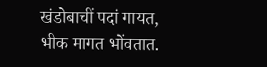खंडोबाचीं पदां गायत, भीक मागत भोंवतात.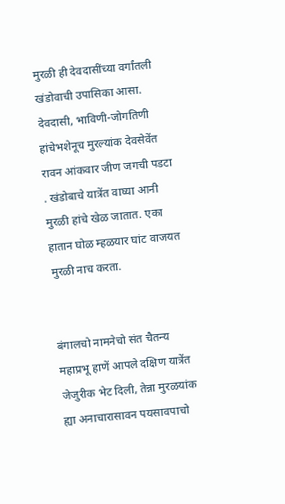मुरळी ही देवदासींच्या वर्गांतली खंडोवाची उपासिका आसा. देवदासी, भाविणी-जोगतिणी हांचेभशेनूच मुरल्यांक देवसेवेंत रावन आंकवार जीण जगची पडटा . खंडोबाचे यात्रेंत वाघ्या आनी मुरळी हांचे खेळ जातात. एका हातान घोळ म्हळयार घांट वाजयत मुरळी नाच करता.


बंगालचो नामनेचो संत चैतन्य महाप्रभू हाणें आपले दक्षिण यात्रेंत जेजुरीक भेट दिली, तेन्ना मुरळयांक ह्या अनाचारासावन पयसावपाचो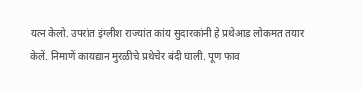यत्न केलो. उपरांत इंग्लीश राज्यांत कांय सुदारकांनी हे प्रथेआड लोकमत तयार केलें. निमाणें कायद्यान मुरळीचे प्रथेचेर बंदी घाली. पूण फाव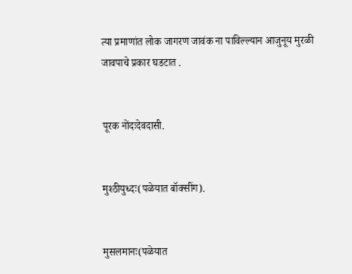त्या प्रमाणांत लोक जागरण जावंक ना पाविल्ल्यान आजुनूय मुरळी जावपाचे प्रकार घडटात .


पूरक नोंदःदेवदासी.


मुश्ठीयुध्दः(पळेयात बॉक्सींग).


मुसलमानः(पळेयात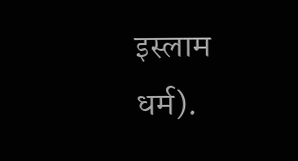इस्लाम धर्म).